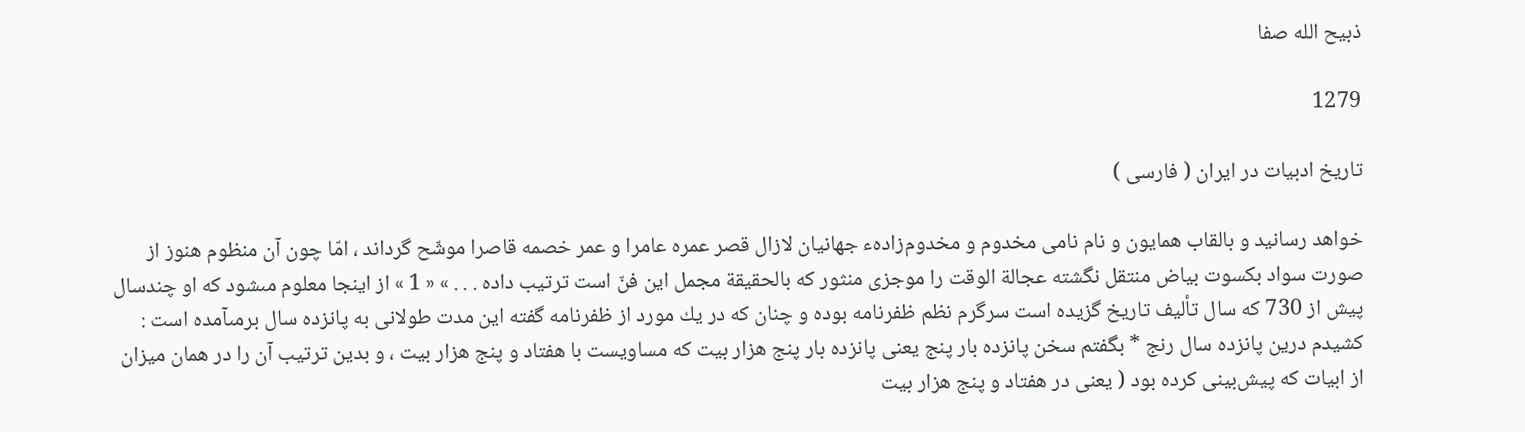ذبيح الله صفا

1279

تاريخ ادبيات در ايران ( فارسى )

خواهد رسانيد و بالقاب همايون و نام نامى مخدوم و مخدوم‌زادهء جهانيان لازال قصر عمره عامرا و عمر خصمه قاصرا موشّح گرداند ، امّا چون آن منظوم هنوز از صورت سواد بكسوت بياض منتقل نگشته عجالة الوقت را موجزى منثور كه بالحقيقة مجمل اين فنّ است ترتيب داده . . . » « 1 » از اينجا معلوم مىشود كه او چندسال پيش از 730 كه سال تأليف تاريخ گزيده است سرگرم نظم ظفرنامه بوده و چنان كه در يك مورد از ظفرنامه گفته اين مدت طولانى به پانزده سال برمىآمده است : كشيدم درين پانزده سال رنج * بگفتم سخن پانزده بار پنج يعنى پانزده بار پنج هزار بيت كه مساويست با هفتاد و پنج هزار بيت ، و بدين ترتيب آن را در همان ميزان از ابيات كه پيش‌بينى كرده بود ( يعنى در هفتاد و پنج هزار بيت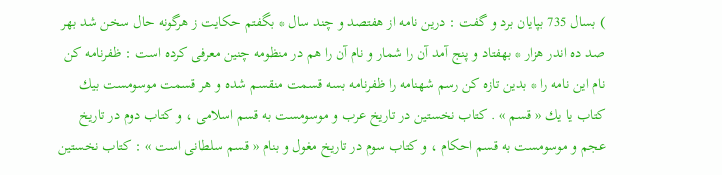) بسال 735 بپايان برد و گفت : درين نامه از هفتصد و چند سال * بگفتم حكايت ز هرگونه حال سخن شد بهر صد ده اندر هزار * بهفتاد و پنج آمد آن را شمار و نام آن را هم در منظومه چنين معرفى كرده است : ظفرنامه كن نام اين نامه را * بدين تازه كن رسم شهنامه را ظفرنامه بسه قسمت منقسم شده و هر قسمت موسومست بيك كتاب يا يك « قسم » . كتاب نخستين در تاريخ عرب و موسومست به قسم اسلامى ، و كتاب دوم در تاريخ عجم و موسومست به قسم احكام ، و كتاب سوم در تاريخ مغول و بنام « قسم سلطانى است » : كتاب نخستين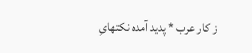ز كار عرب * پديد آمده نكتهاىِ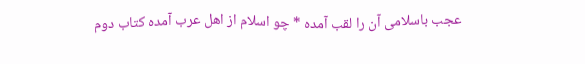عجب باسلامى آن را لقب آمده * چو اسلام از اهل عرب آمده كتاب دوم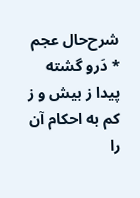شرح‌حال عجم * دَرو گشته پيدا ز بيش و ز كم به احكام آن را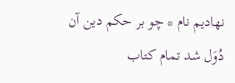نهاديم نام * چو بر حكم دين آن دُوَل شد تمام كتاب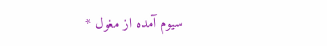سيوم آمده از مغول *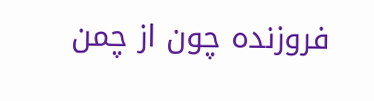فروزنده چون از چمن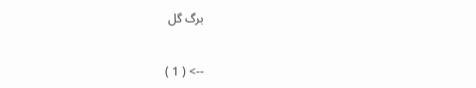برگ گل

--> ( 1 )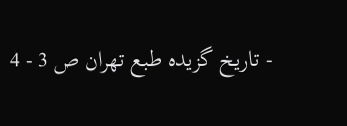- تاريخ گزيده طبع تهران ص 3 - 4